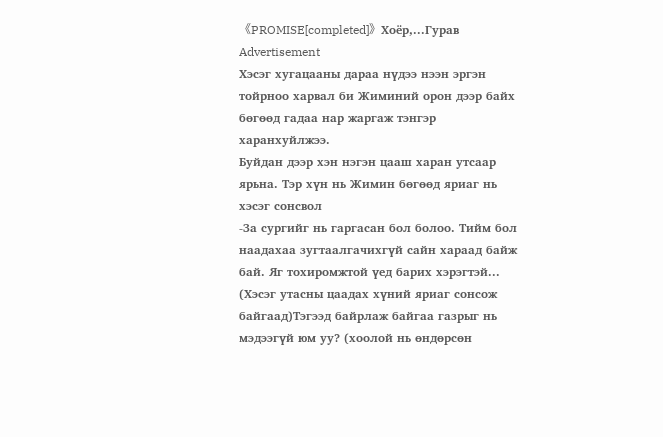《PROMISE[completed]》Хоёр,...Гурав
Advertisement
Хэсэг хугацааны дараа нүдээ нээн эргэн тойрноо харвал би Жиминий орон дээр байх бөгөөд гадаа нар жаргаж тэнгэр харанхуйлжээ.
Буйдан дээр хэн нэгэн цааш харан утсаар ярьна. Тэр хүн нь Жимин бөгөөд яриаг нь хэсэг сонсвол
-За сургийг нь гаргасан бол болоо. Тийм бол наадахаа зугтаалгачихгүй сайн хараад байж бай. Яг тохиромжтой үед барих хэрэгтэй... (Хэсэг утасны цаадах хүний яриаг сонсож байгаад)Тэгээд байрлаж байгаа газрыг нь мэдээгүй юм уу? (хоолой нь өндөрсөн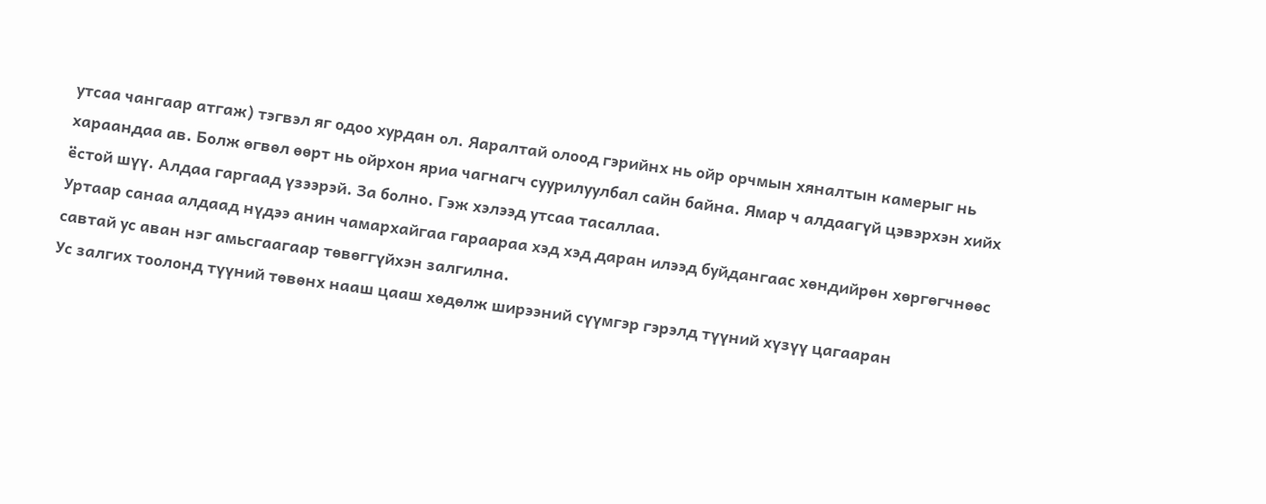утсаа чангаар атгаж) тэгвэл яг одоо хурдан ол. Яаралтай олоод гэрийнх нь ойр орчмын хяналтын камерыг нь хараандаа ав. Болж өгвөл өөрт нь ойрхон яриа чагнагч суурилуулбал сайн байна. Ямар ч алдаагүй цэвэрхэн хийх ёстой шүү. Алдаа гаргаад үзээрэй. За болно. Гэж хэлээд утсаа тасаллаа.
Уртаар санаа алдаад нүдээ анин чамархайгаа гараараа хэд хэд даран илээд буйдангаас хөндийрөн хөргөгчнөөс савтай ус аван нэг амьсгаагаар төвөггүйхэн залгилна.
Ус залгих тоолонд түүний төвөнх нааш цааш хөдөлж ширээний сүүмгэр гэрэлд түүний хүзүү цагааран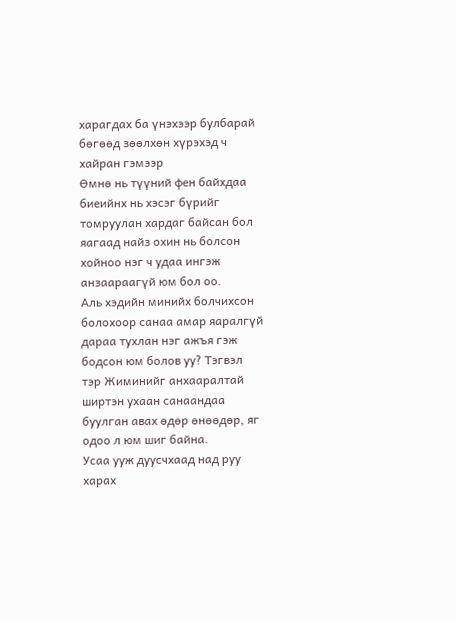харагдах ба үнэхээр булбарай бөгөөд зөөлхөн хүрэхэд ч хайран гэмээр
Өмнө нь түүний фен байхдаа биеийнх нь хэсэг бүрийг томруулан хардаг байсан бол яагаад найз охин нь болсон хойноо нэг ч удаа ингэж анзаараагүй юм бол оо.
Аль хэдийн минийх болчихсон болохоор санаа амар яаралгүй дараа тухлан нэг ажъя гэж бодсон юм болов уу? Тэгвэл тэр Жиминийг анхааралтай ширтэн ухаан санаандаа буулган авах өдөр өнөөдөр, яг одоо л юм шиг байна.
Усаа ууж дуусчхаад над руу харах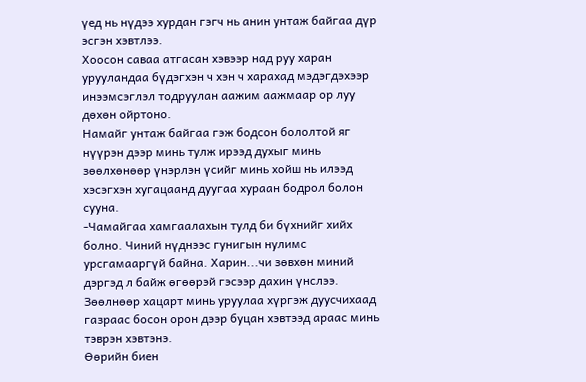үед нь нүдээ хурдан гэгч нь анин унтаж байгаа дүр эсгэн хэвтлээ.
Хоосон саваа атгасан хэвээр над руу харан урууландаа бүдэгхэн ч хэн ч харахад мэдэгдэхээр инээмсэглэл тодруулан аажим аажмаар ор луу дөхөн ойртоно.
Намайг унтаж байгаа гэж бодсон бололтой яг нүүрэн дээр минь тулж ирээд духыг минь зөөлхөнөөр үнэрлэн үсийг минь хойш нь илээд хэсэгхэн хугацаанд дуугаа хураан бодрол болон сууна.
-Чамайгаа хамгаалахын тулд би бүхнийг хийх болно. Чиний нүднээс гунигын нулимс урсгамааргүй байна. Харин...чи зөвхөн миний дэргэд л байж өгөөрэй гэсээр дахин үнслээ.
Зөөлнөөр хацарт минь уруулаа хүргэж дуусчихаад газраас босон орон дээр буцан хэвтээд араас минь тэврэн хэвтэнэ.
Өөрийн биен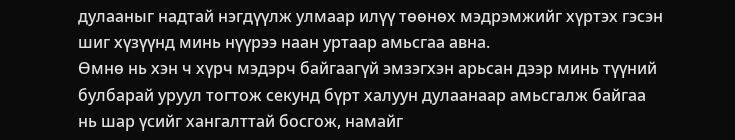дулааныг надтай нэгдүүлж улмаар илүү төөнөх мэдрэмжийг хүртэх гэсэн шиг хүзүүнд минь нүүрээ наан уртаар амьсгаа авна.
Өмнө нь хэн ч хүрч мэдэрч байгаагүй эмзэгхэн арьсан дээр минь түүний булбарай уруул тогтож секунд бүрт халуун дулаанаар амьсгалж байгаа нь шар үсийг хангалттай босгож, намайг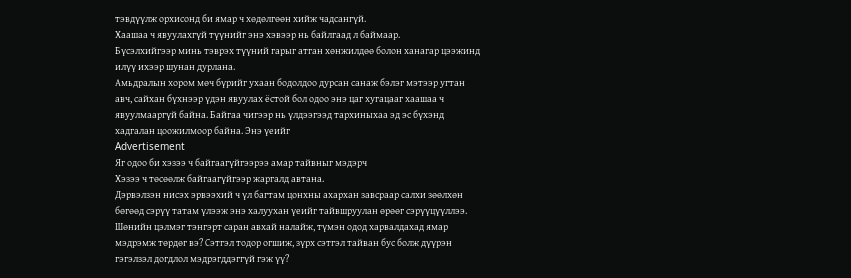тэвдүүлж орхисонд би ямар ч хөдөлгөөн хийж чадсангүй.
Хаашаа ч явуулахгүй түүнийг энэ хэвээр нь байлгаад л баймаар.
Бүсэлхийгээр минь тэврэх түүний гарыг атган хөнжилдөө болон ханагар цээжинд илүү ихээр шунан дурлана.
Амьдралын хором мөч бүрийг ухаан бодолдоо дурсан санаж бэлэг мэтээр угтан авч, сайхан бүхнээр үдэн явуулах ёстой бол одоо энэ цаг хугацааг хаашаа ч явуулмааргүй байна. Байгаа чигээр нь үлдээгээд тархиныхаа эд эс бүхэнд хадгалан цоожилмоор байна. Энэ үеийг
Advertisement
Яг одоо би хэзээ ч байгаагүйгээрээ амар тайвныг мэдэрч
Хэзээ ч төсөөлж байгаагүйгээр жаргалд автана.
Дэрвэлзэн нисэх эрвээхий ч үл багтам цонхны ахархан завсраар салхи зөөлхөн бөгөөд сэрүү татам үлээж энэ халуухан үеийг тайвшруулан өрөөг сэрүүцүүллээ.
Шөнийн цэлмэг тэнгэрт саран авхай налайж, түмэн одод харвалдахад ямар мэдрэмж төрдөг вэ? Сэтгэл тодор огшиж, зүрх сэтгэл тайван бус болж дүүрэн гэгэлзэл догдлол мэдрэгддэггүй гэж үү?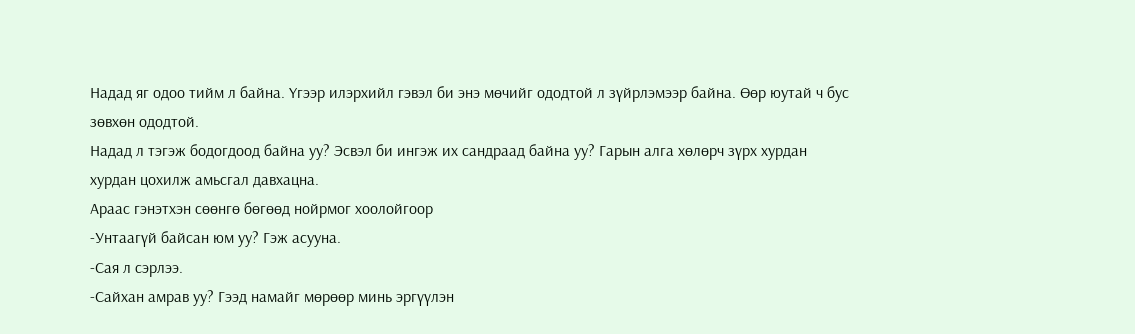Надад яг одоо тийм л байна. Үгээр илэрхийл гэвэл би энэ мөчийг ододтой л зүйрлэмээр байна. Өөр юутай ч бус зөвхөн ододтой.
Надад л тэгэж бодогдоод байна уу? Эсвэл би ингэж их сандраад байна уу? Гарын алга хөлөрч зүрх хурдан хурдан цохилж амьсгал давхацна.
Араас гэнэтхэн сөөнгө бөгөөд нойрмог хоолойгоор
-Унтаагүй байсан юм уу? Гэж асууна.
-Сая л сэрлээ.
-Сайхан амрав уу? Гээд намайг мөрөөр минь эргүүлэн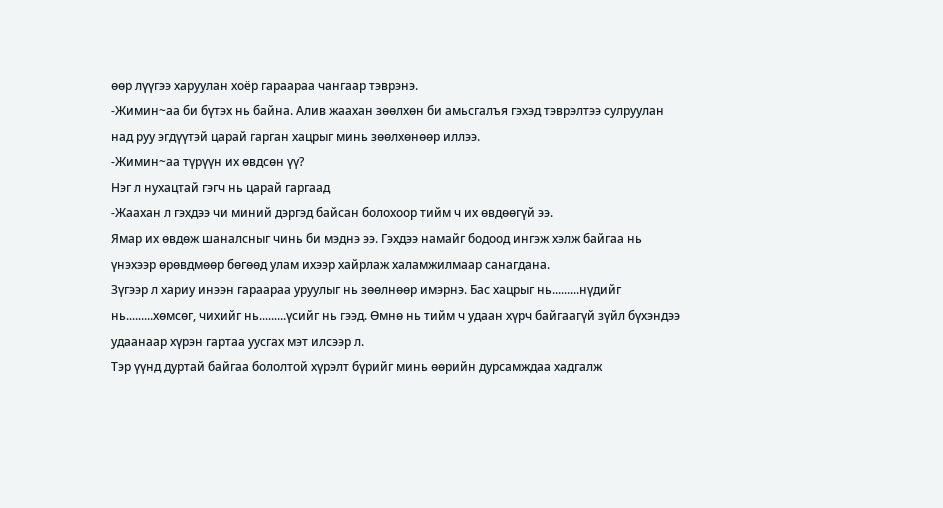өөр лүүгээ харуулан хоёр гараараа чангаар тэврэнэ.
-Жимин~аа би бүтэх нь байна. Алив жаахан зөөлхөн би амьсгалъя гэхэд тэврэлтээ сулруулан над руу эгдүүтэй царай гарган хацрыг минь зөөлхөнөөр иллээ.
-Жимин~аа түрүүн их өвдсөн үү?
Нэг л нухацтай гэгч нь царай гаргаад
-Жаахан л гэхдээ чи миний дэргэд байсан болохоор тийм ч их өвдөөгүй ээ.
Ямар их өвдөж шаналсныг чинь би мэднэ ээ. Гэхдээ намайг бодоод ингэж хэлж байгаа нь үнэхээр өрөвдмөөр бөгөөд улам ихээр хайрлаж халамжилмаар санагдана.
Зүгээр л хариу инээн гараараа уруулыг нь зөөлнөөр имэрнэ. Бас хацрыг нь.........нүдийг нь.........хөмсөг, чихийг нь.........үсийг нь гээд. Өмнө нь тийм ч удаан хүрч байгаагүй зүйл бүхэндээ удаанаар хүрэн гартаа уусгах мэт илсээр л.
Тэр үүнд дуртай байгаа бололтой хүрэлт бүрийг минь өөрийн дурсамждаа хадгалж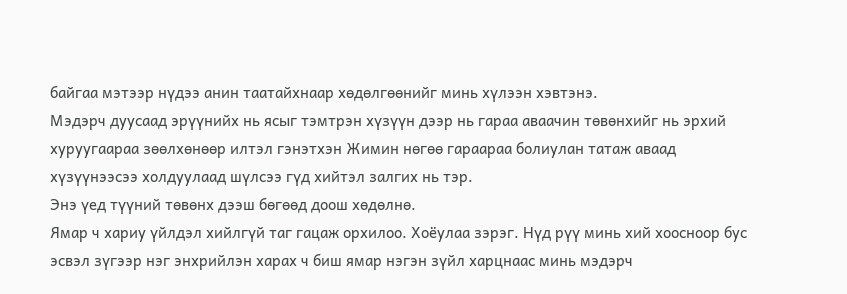байгаа мэтээр нүдээ анин таатайхнаар хөдөлгөөнийг минь хүлээн хэвтэнэ.
Мэдэрч дуусаад эрүүнийх нь ясыг тэмтрэн хүзүүн дээр нь гараа аваачин төвөнхийг нь эрхий хуруугаараа зөөлхөнөөр илтэл гэнэтхэн Жимин нөгөө гараараа болиулан татаж аваад хүзүүнээсээ холдуулаад шүлсээ гүд хийтэл залгих нь тэр.
Энэ үед түүний төвөнх дээш бөгөөд доош хөдөлнө.
Ямар ч хариу үйлдэл хийлгүй таг гацаж орхилоо. Хоёулаа зэрэг. Нүд рүү минь хий хоосноор бус эсвэл зүгээр нэг энхрийлэн харах ч биш ямар нэгэн зүйл харцнаас минь мэдэрч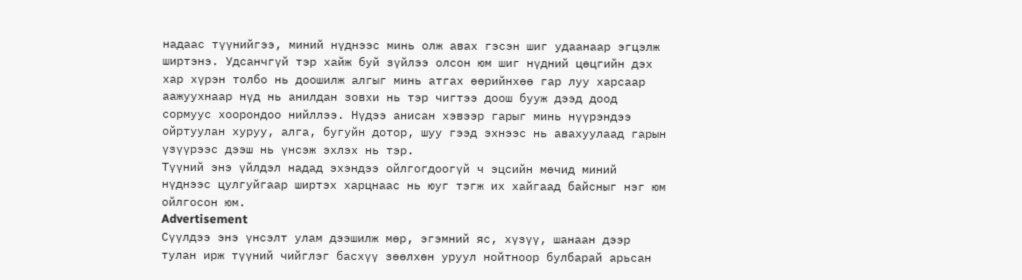надаас түүнийгээ, миний нүднээс минь олж авах гэсэн шиг удаанаар эгцэлж ширтэнэ. Удсанчгүй тэр хайж буй зүйлээ олсон юм шиг нүдний цөцгийн дэх хар хүрэн толбо нь доошилж алгыг минь атгах өөрийнхөө гар луу харсаар аажуухнаар нүд нь анилдан зовхи нь тэр чигтээ доош бууж дээд доод сормуус хоорондоо нийллээ. Нүдээ анисан хэвээр гарыг минь нүүрэндээ ойртуулан хуруу, алга, бугуйн дотор, шуу гээд эхнээс нь авахуулаад гарын үзүүрээс дээш нь үнсэж эхлэх нь тэр.
Түүний энэ үйлдэл надад эхэндээ ойлгогдоогүй ч эцсийн мөчид миний нүднээс цулгуйгаар ширтэх харцнаас нь юуг тэгж их хайгаад байсныг нэг юм ойлгосон юм.
Advertisement
Сүүлдээ энэ үнсэлт улам дээшилж мөр, эгэмний яс, хүзүү, шанаан дээр тулан ирж түүний чийглэг басхүү зөөлхөн уруул нойтноор булбарай арьсан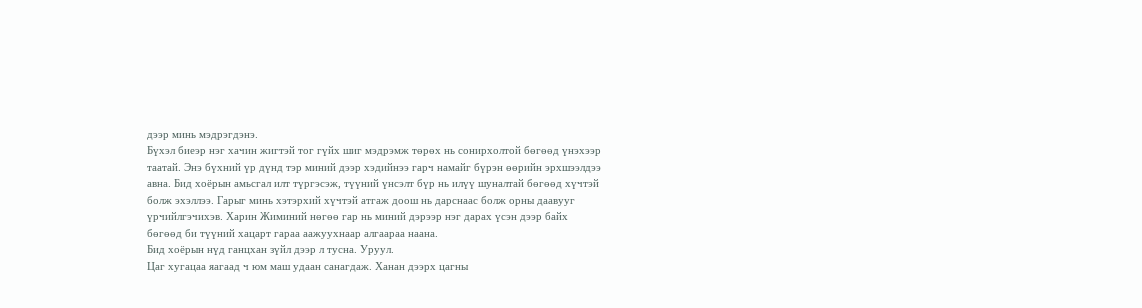дээр минь мэдрэгдэнэ.
Бүхэл биеэр нэг хачин жигтэй тог гүйх шиг мэдрэмж төрөх нь сонирхолтой бөгөөд үнэхээр таатай. Энэ бүхний үр дүнд тэр миний дээр хэдийнээ гарч намайг бүрэн өөрийн эрхшээлдээ авна. Бид хоёрын амьсгал илт түргэсэж, түүний үнсэлт бүр нь илүү шуналтай бөгөөд хүчтэй болж эхэллээ. Гарыг минь хэтэрхий хүчтэй атгаж доош нь дарснаас болж орны даавууг үрчийлгэчихэв. Харин Жиминий нөгөө гар нь миний дэрээр нэг дарах үсэн дээр байх бөгөөд би түүний хацарт гараа аажуухнаар алгаараа наана.
Бид хоёрын нүд ганцхан зүйл дээр л тусна. Уруул.
Цаг хугацаа яагаад ч юм маш удаан санагдаж. Ханан дээрх цагны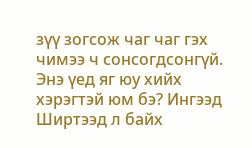зүү зогсож чаг чаг гэх чимээ ч сонсогдсонгүй. Энэ үед яг юу хийх хэрэгтэй юм бэ? Ингээд Ширтээд л байх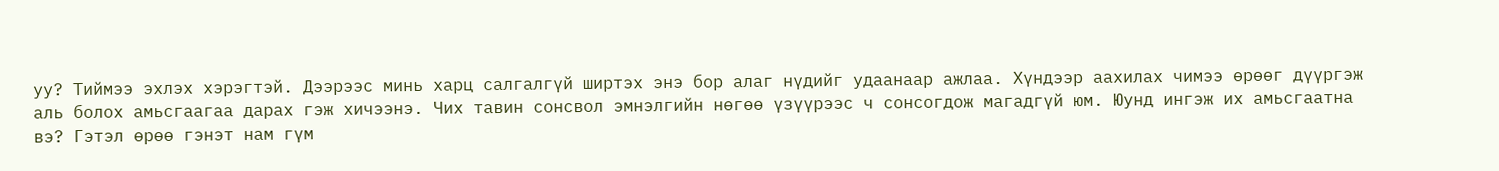уу? Тиймээ эхлэх хэрэгтэй. Дээрээс минь харц салгалгүй ширтэх энэ бор алаг нүдийг удаанаар ажлаа. Хүндээр аахилах чимээ өрөөг дүүргэж аль болох амьсгаагаа дарах гэж хичээнэ. Чих тавин сонсвол эмнэлгийн нөгөө үзүүрээс ч сонсогдож магадгүй юм. Юунд ингэж их амьсгаатна вэ? Гэтэл өрөө гэнэт нам гүм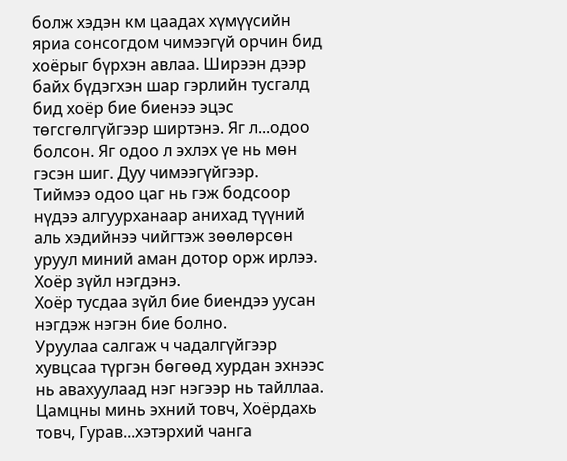болж хэдэн км цаадах хүмүүсийн яриа сонсогдом чимээгүй орчин бид хоёрыг бүрхэн авлаа. Ширээн дээр байх бүдэгхэн шар гэрлийн тусгалд бид хоёр бие биенээ эцэс төгсгөлгүйгээр ширтэнэ. Яг л...одоо болсон. Яг одоо л эхлэх үе нь мөн гэсэн шиг. Дуу чимээгүйгээр.
Тиймээ одоо цаг нь гэж бодсоор нүдээ алгуурханаар анихад түүний аль хэдийнээ чийгтэж зөөлөрсөн уруул миний аман дотор орж ирлээ.
Хоёр зүйл нэгдэнэ.
Хоёр тусдаа зүйл бие биендээ уусан нэгдэж нэгэн бие болно.
Уруулаа салгаж ч чадалгүйгээр хувцсаа түргэн бөгөөд хурдан эхнээс нь авахуулаад нэг нэгээр нь тайллаа.
Цамцны минь эхний товч, Хоёрдахь товч, Гурав...хэтэрхий чанга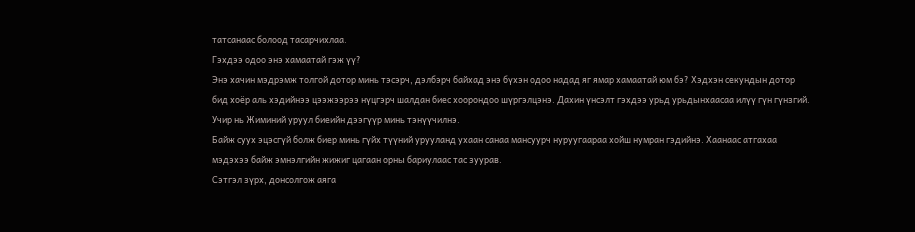татсанаас болоод тасарчихлаа.
Гэхдээ одоо энэ хамаатай гэж үү?
Энэ хачин мэдрэмж толгой дотор минь тэсэрч, дэлбэрч байхад энэ бүхэн одоо надад яг ямар хамаатай юм бэ? Хэдхэн секундын дотор бид хоёр аль хэдийнээ цээжээрээ нүцгэрч шалдан биес хоорондоо шүргэлцэнэ. Дахин үнсэлт гэхдээ урьд урьдынхаасаа илүү гүн гүнзгий. Учир нь Жиминий уруул биеийн дээгүүр минь тэнүүчилнэ.
Байж суух эцэсгүй болж биер минь гүйх түүний урууланд ухаан санаа мансуурч нуруугаараа хойш нумран гэдийнэ. Хаанаас атгахаа мэдэхээ байж эмнэлгийн жижиг цагаан орны бариулаас тас зуурав.
Сэтгэл зүрх, донсолгож аяга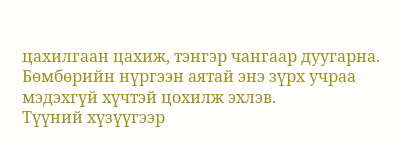цахилгаан цахиж, тэнгэр чангаар дуугарна. Бөмбөрийн нүргээн аятай энэ зүрх учраа мэдэхгүй хүчтэй цохилж эхлэв.
Түүний хүзүүгээр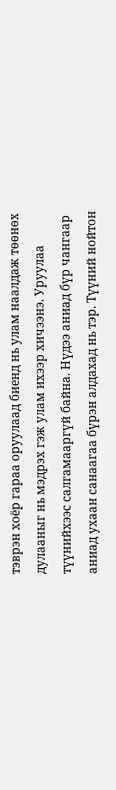тэврэн хоёр гараа оруулаад биенд нь улам наалдаж төөнөх дулааныг нь мэдрэх гэж улам ихээр хичээнэ. Уруулаа түүнийхээс салгамааргүй байна. Нүдээ аниад бүр чангаар аниад ухаан санаагаа бүрэн алдахад нь тэр. Түүний нойтон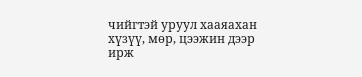чийгтэй уруул хааяахан хүзүү, мөр, цээжин дээр ирж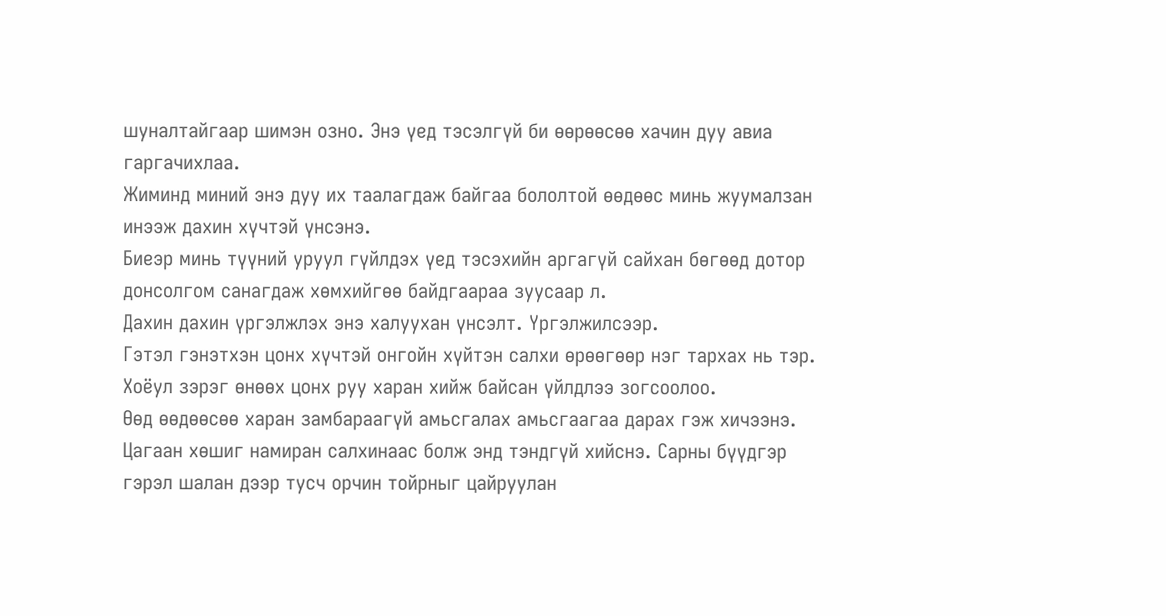шуналтайгаар шимэн озно. Энэ үед тэсэлгүй би өөрөөсөө хачин дуу авиа гаргачихлаа.
Жиминд миний энэ дуу их таалагдаж байгаа бололтой өөдөөс минь жуумалзан инээж дахин хүчтэй үнсэнэ.
Биеэр минь түүний уруул гүйлдэх үед тэсэхийн аргагүй сайхан бөгөөд дотор донсолгом санагдаж хөмхийгөө байдгаараа зуусаар л.
Дахин дахин үргэлжлэх энэ халуухан үнсэлт. Үргэлжилсээр.
Гэтэл гэнэтхэн цонх хүчтэй онгойн хүйтэн салхи өрөөгөөр нэг тархах нь тэр.
Хоёул зэрэг өнөөх цонх руу харан хийж байсан үйлдлээ зогсоолоо.
Өөд өөдөөсөө харан замбараагүй амьсгалах амьсгаагаа дарах гэж хичээнэ.
Цагаан хөшиг намиран салхинаас болж энд тэндгүй хийснэ. Сарны бүүдгэр гэрэл шалан дээр тусч орчин тойрныг цайруулан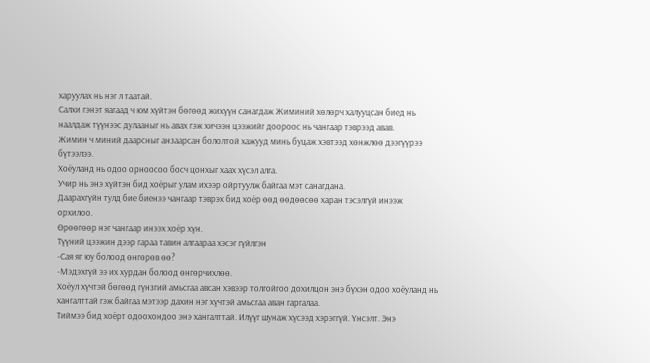харуулах нь нэг л таатай.
Салхи гэнэт яагаад ч юм хүйтэн бөгөөд жихүүн санагдаж Жиминий хөлөрч халууцсан биед нь наалдаж түүнээс дулааныг нь авах гэж хичээн цээжийг доороос нь чангаар тэврээд авав.
Жимин ч миний даарсныг анзаарсан бололтой хажууд минь буцаж хэвтээд хөнжлөө дээгүүрээ бүтээлээ.
Хоёуланд нь одоо орноосоо босч цонхыг хаах хүсэл алга.
Учир нь энэ хүйтэн бид хоёрыг улам ихээр ойртуулж байгаа мэт санагдана.
Даарахгүйн тулд бие биенээ чангаар тэврэх бид хоёр өөд өөдөөсөө харан тэсэлгүй инээж орхилоо.
Өрөөгөөр нэг чангаар инээх хоёр хүн.
Түүний цээжин дээр гараа тавин алгаараа хэсэг гүйлгэн
-Сая яг юу болоод өнгөрөв өө?
-Мэдэхгүй ээ их хурдан болоод өнгөрчихлөө.
Хоёул хүчтэй бөгөөд гүнзгий амьсгаа авсан хэвээр толгойгоо дохилцон энэ бүхэн одоо хоёуланд нь хангалттай гэж байгаа мэтээр дахин нэг хүчтэй амьсгаа аван гаргалаа.
Тиймээ бид хоёрт одоохондоо энэ хангалттай. Илүүг шунаж хүсээд хэрэггүй. Үнсэлт. Энэ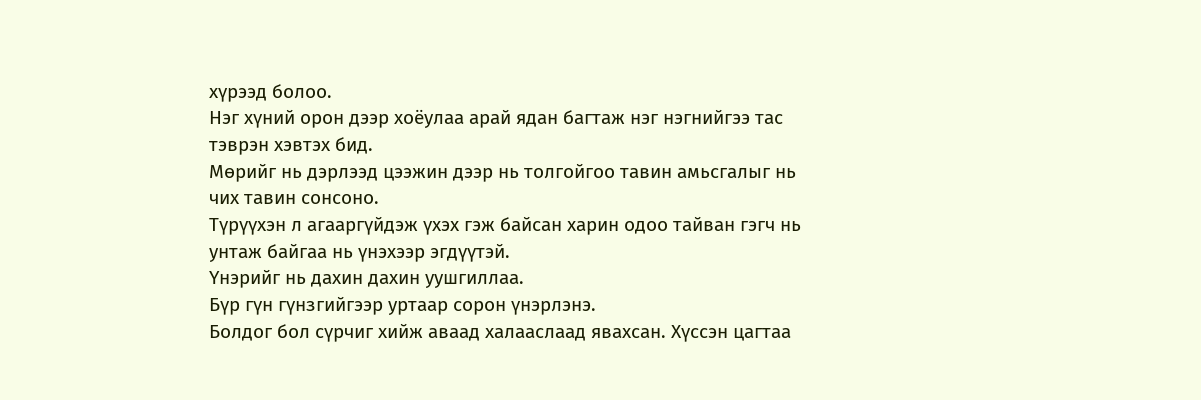хүрээд болоо.
Нэг хүний орон дээр хоёулаа арай ядан багтаж нэг нэгнийгээ тас тэврэн хэвтэх бид.
Мөрийг нь дэрлээд цээжин дээр нь толгойгоо тавин амьсгалыг нь чих тавин сонсоно.
Түрүүхэн л агааргүйдэж үхэх гэж байсан харин одоо тайван гэгч нь унтаж байгаа нь үнэхээр эгдүүтэй.
Үнэрийг нь дахин дахин уушгиллаа.
Бүр гүн гүнзгийгээр уртаар сорон үнэрлэнэ.
Болдог бол сүрчиг хийж аваад халааслаад явахсан. Хүссэн цагтаа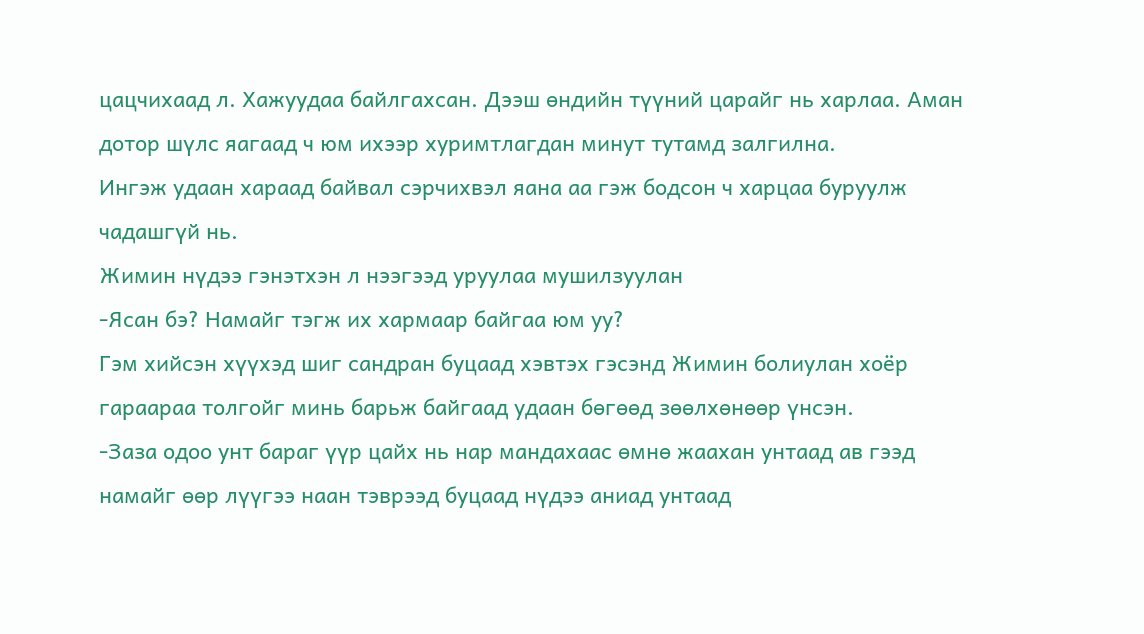цацчихаад л. Хажуудаа байлгахсан. Дээш өндийн түүний царайг нь харлаа. Аман дотор шүлс яагаад ч юм ихээр хуримтлагдан минут тутамд залгилна.
Ингэж удаан хараад байвал сэрчихвэл яана аа гэж бодсон ч харцаа буруулж чадашгүй нь.
Жимин нүдээ гэнэтхэн л нээгээд уруулаа мушилзуулан
-Ясан бэ? Намайг тэгж их хармаар байгаа юм уу?
Гэм хийсэн хүүхэд шиг сандран буцаад хэвтэх гэсэнд Жимин болиулан хоёр гараараа толгойг минь барьж байгаад удаан бөгөөд зөөлхөнөөр үнсэн.
-Заза одоо унт бараг үүр цайх нь нар мандахаас өмнө жаахан унтаад ав гээд намайг өөр лүүгээ наан тэврээд буцаад нүдээ аниад унтаад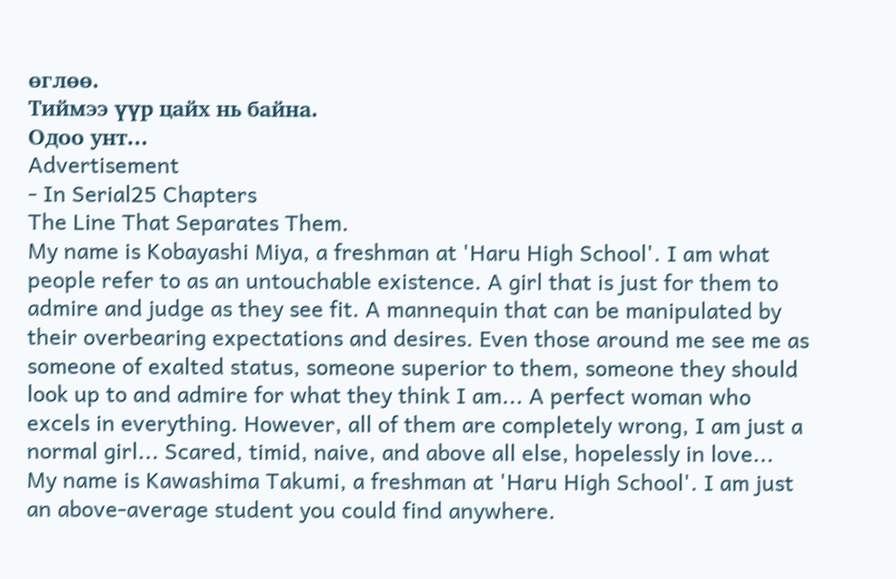өглөө.
Тиймээ үүр цайх нь байна.
Одоо унт...
Advertisement
- In Serial25 Chapters
The Line That Separates Them.
My name is Kobayashi Miya, a freshman at 'Haru High School'. I am what people refer to as an untouchable existence. A girl that is just for them to admire and judge as they see fit. A mannequin that can be manipulated by their overbearing expectations and desires. Even those around me see me as someone of exalted status, someone superior to them, someone they should look up to and admire for what they think I am... A perfect woman who excels in everything. However, all of them are completely wrong, I am just a normal girl... Scared, timid, naive, and above all else, hopelessly in love... My name is Kawashima Takumi, a freshman at 'Haru High School'. I am just an above-average student you could find anywhere.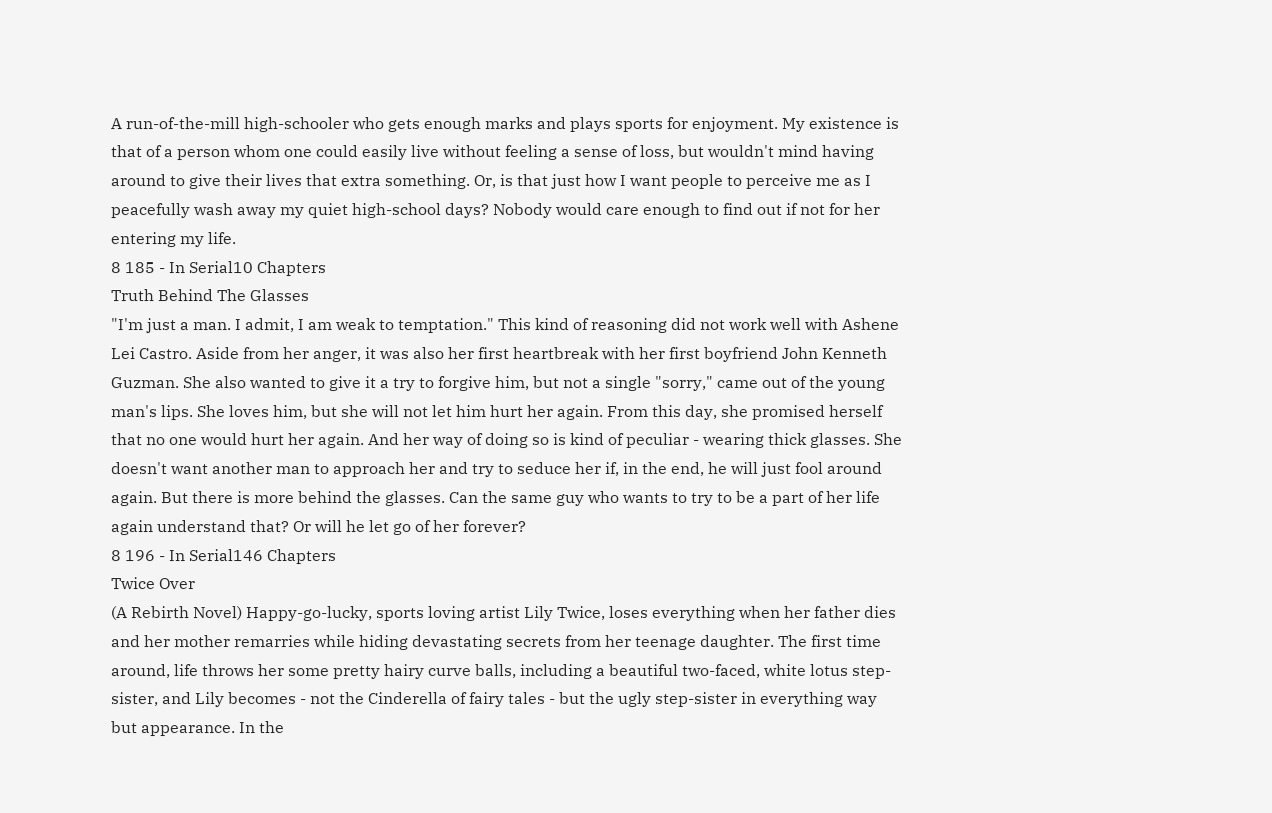A run-of-the-mill high-schooler who gets enough marks and plays sports for enjoyment. My existence is that of a person whom one could easily live without feeling a sense of loss, but wouldn't mind having around to give their lives that extra something. Or, is that just how I want people to perceive me as I peacefully wash away my quiet high-school days? Nobody would care enough to find out if not for her entering my life.
8 185 - In Serial10 Chapters
Truth Behind The Glasses
"I'm just a man. I admit, I am weak to temptation." This kind of reasoning did not work well with Ashene Lei Castro. Aside from her anger, it was also her first heartbreak with her first boyfriend John Kenneth Guzman. She also wanted to give it a try to forgive him, but not a single "sorry," came out of the young man's lips. She loves him, but she will not let him hurt her again. From this day, she promised herself that no one would hurt her again. And her way of doing so is kind of peculiar - wearing thick glasses. She doesn't want another man to approach her and try to seduce her if, in the end, he will just fool around again. But there is more behind the glasses. Can the same guy who wants to try to be a part of her life again understand that? Or will he let go of her forever?
8 196 - In Serial146 Chapters
Twice Over
(A Rebirth Novel) Happy-go-lucky, sports loving artist Lily Twice, loses everything when her father dies and her mother remarries while hiding devastating secrets from her teenage daughter. The first time around, life throws her some pretty hairy curve balls, including a beautiful two-faced, white lotus step-sister, and Lily becomes - not the Cinderella of fairy tales - but the ugly step-sister in everything way but appearance. In the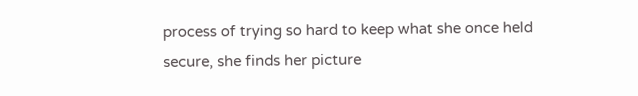process of trying so hard to keep what she once held secure, she finds her picture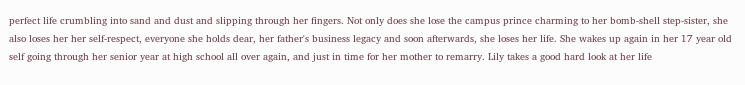perfect life crumbling into sand and dust and slipping through her fingers. Not only does she lose the campus prince charming to her bomb-shell step-sister, she also loses her her self-respect, everyone she holds dear, her father's business legacy and soon afterwards, she loses her life. She wakes up again in her 17 year old self going through her senior year at high school all over again, and just in time for her mother to remarry. Lily takes a good hard look at her life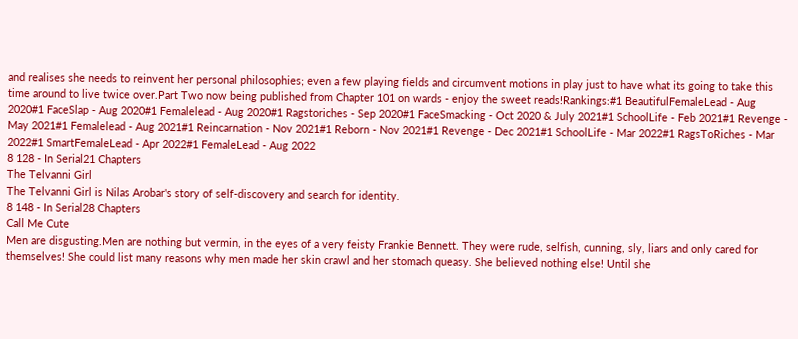and realises she needs to reinvent her personal philosophies; even a few playing fields and circumvent motions in play just to have what its going to take this time around to live twice over.Part Two now being published from Chapter 101 on wards - enjoy the sweet reads!Rankings:#1 BeautifulFemaleLead - Aug 2020#1 FaceSlap - Aug 2020#1 Femalelead - Aug 2020#1 Ragstoriches - Sep 2020#1 FaceSmacking - Oct 2020 & July 2021#1 SchoolLife - Feb 2021#1 Revenge - May 2021#1 Femalelead - Aug 2021#1 Reincarnation - Nov 2021#1 Reborn - Nov 2021#1 Revenge - Dec 2021#1 SchoolLife - Mar 2022#1 RagsToRiches - Mar 2022#1 SmartFemaleLead - Apr 2022#1 FemaleLead - Aug 2022
8 128 - In Serial21 Chapters
The Telvanni Girl
The Telvanni Girl is Nilas Arobar's story of self-discovery and search for identity.
8 148 - In Serial28 Chapters
Call Me Cute
Men are disgusting.Men are nothing but vermin, in the eyes of a very feisty Frankie Bennett. They were rude, selfish, cunning, sly, liars and only cared for themselves! She could list many reasons why men made her skin crawl and her stomach queasy. She believed nothing else! Until she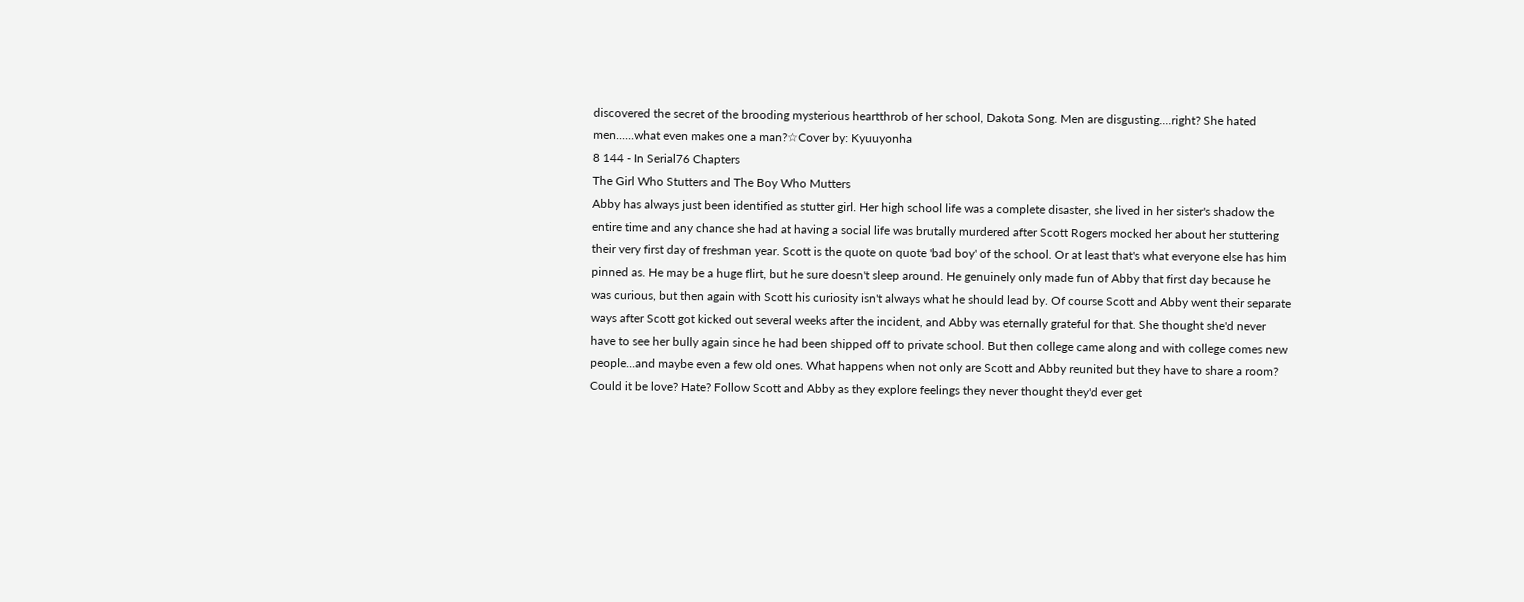discovered the secret of the brooding mysterious heartthrob of her school, Dakota Song. Men are disgusting....right? She hated men......what even makes one a man?☆Cover by: Kyuuyonha
8 144 - In Serial76 Chapters
The Girl Who Stutters and The Boy Who Mutters
Abby has always just been identified as stutter girl. Her high school life was a complete disaster, she lived in her sister's shadow the entire time and any chance she had at having a social life was brutally murdered after Scott Rogers mocked her about her stuttering their very first day of freshman year. Scott is the quote on quote 'bad boy' of the school. Or at least that's what everyone else has him pinned as. He may be a huge flirt, but he sure doesn't sleep around. He genuinely only made fun of Abby that first day because he was curious, but then again with Scott his curiosity isn't always what he should lead by. Of course Scott and Abby went their separate ways after Scott got kicked out several weeks after the incident, and Abby was eternally grateful for that. She thought she'd never have to see her bully again since he had been shipped off to private school. But then college came along and with college comes new people...and maybe even a few old ones. What happens when not only are Scott and Abby reunited but they have to share a room? Could it be love? Hate? Follow Scott and Abby as they explore feelings they never thought they'd ever get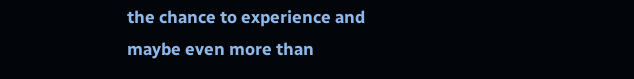the chance to experience and maybe even more than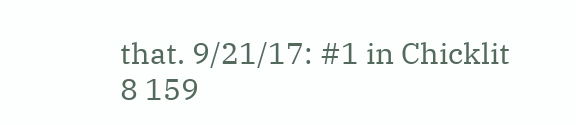that. 9/21/17: #1 in Chicklit
8 159